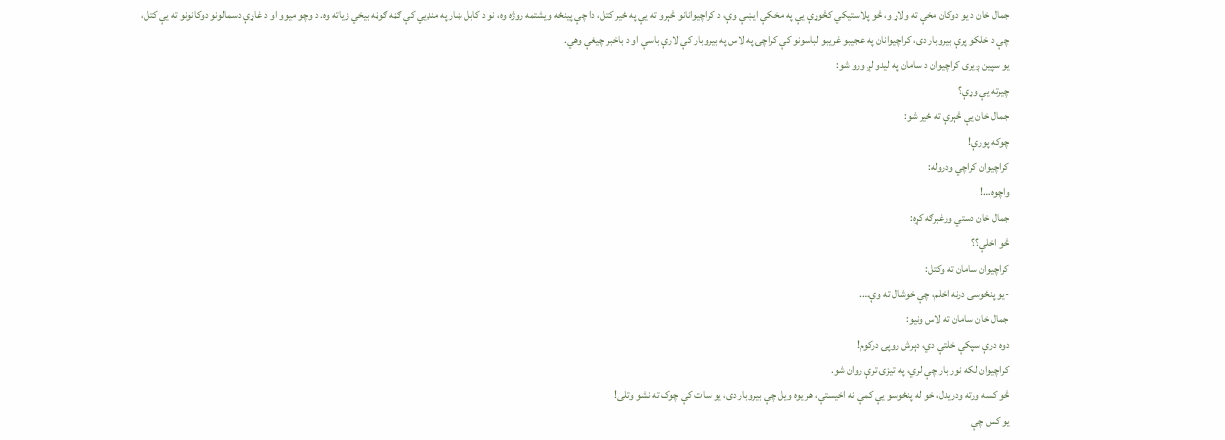جمال خان د یو دوکان مخې ته ولاړ و، څو پلاستیکي کڅوړې یې په مخکې ایښې وې، د کراچيوانانو څېرو ته یې په ځير کتل، دا چې پينځه ويشتمه روژه وه، نو د کابل ښار په منډیي کې ګڼه ګوڼه بیخي زیاته وه. د وچو میوو او د غاړې دسمالونو دوکانونو ته يې کتل، چې د خلکو پرې بیروبار دی، کراچیوانان په عجیبو غريبو لباسونو کې کراچۍ په لاس په بیروبار کې لارې باسې او د باخبر چیغې وهي.
یو سپين ږیری کراچیوان د سامان په لیدو لږ ورو شو:
چیرته یې وړې؟
جمال خان یې څېرې ته ځیر شو:
چوکه پورې!
کراچیوان کراچي ودروله:
واچوه…!
جمال خان دستي ورغبرګه کړه:
څو اخلې؟؟
کراچیوان سامان ته وکتل:
-یو پنځوسی درنه اخلم، چې خوشال ته وې….
جمال خان سامان ته لاس ونیو:
دوه درې سپکې خلتې دي، دېرش روپۍ درکوم!
کراچیوان لکه نور بار چې لري، په تیزۍ ترې روان شو.
څو کسه ورته ودریدل، خو له پنځوسو یې کمې نه اخیستې، هر یوه ویل چې بیروبار دی، یو سات کې چوک ته نشو وتلی!
یو کس چې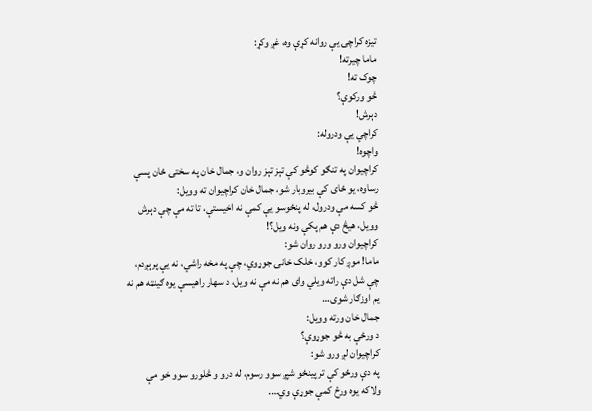تیزه کراچۍ یې روانه کړې وه، غږ وکړ:
ماما چیرته!
چوک ته!
څو ورکوې؟
دېرش!
کراچي یې ودروله:
واچوه!
کراچیوان په تنګو کوڅو کې تېز تېز روان و، جمال خان په سختۍ ځان پسې رساوه، یو ځای کې بیروبار شو، جمال خان کراچیوان ته وويل:
څو کسه مې ودرول، له پنځوسو یې کمې نه اخیستې، تا ته مې چې دېرش وويل، هیڅ دې هم پکې ونه ويل؟!
کراچیوان ورو ورو روان شو:
ماما! موږ کار کوو، خلک خانۍ جوړوي، چې په مخه راشي، نه یې پرېږدم، چې شل دې راته ویلي وای هم نه مې نه ویل، د سهار راهیسې یوه ګینټه هم نه یم اوزګار شوی…
جمال خان ورته وویل:
د ورځې به څو جوړوې؟
کراچيوان لږ ورو شو:
په دې ورځو کې تر پینځو شپږ سوو رسوم، له درو و څلورو سوو خو مې ولاکه یوه ورځ کمې جوړې وي….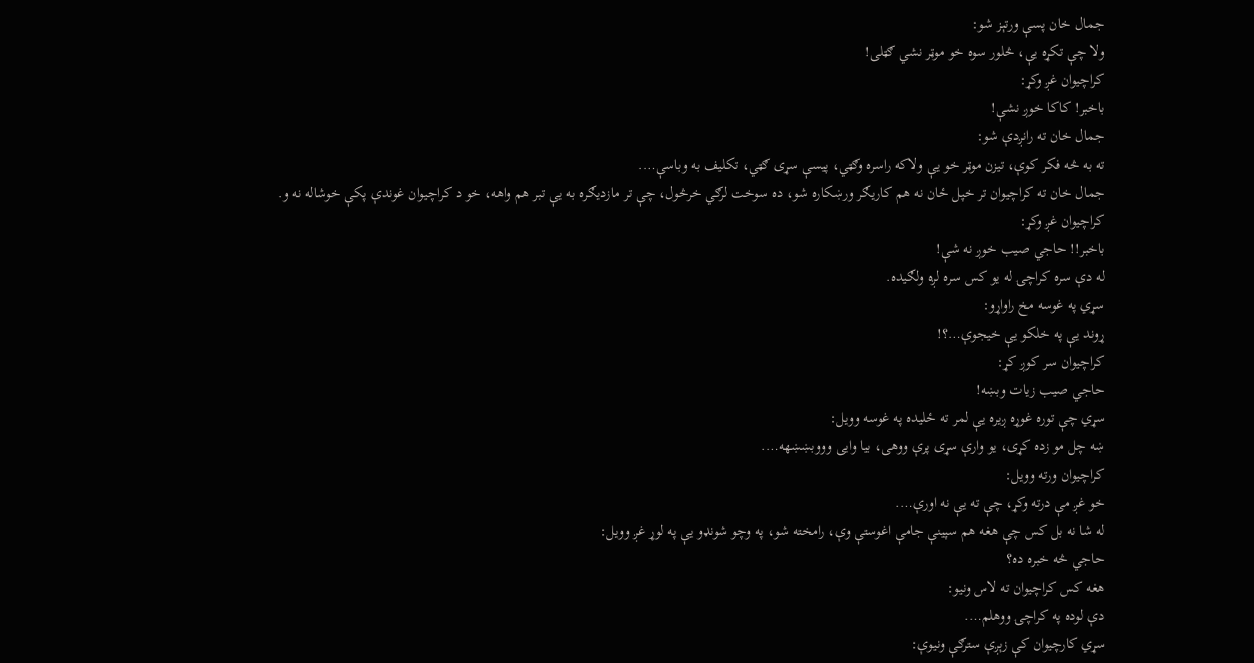جمال خان پسې ورتېز شو:
ولا چې تکړه یې، څلور سوه خو موټر نشي ګټلی!
کراچیوان غږ وکړ:
باخبر! کاکا خوږ نشې!
جمال خان ته رانږدې شو:
ته به څه فکر کوې، تیزن موټر خو یې ولاکه راسره وګټي، پیسې سړی ګټي، تکلیف به وباسې….
جمال خان ته کراچیوان تر خپل ځان نه هم کاریګر ورښکاره شو، ده سوخت لرګي خرڅول، چې تر مازدیګره به یې تبر هم واهه، خو د کراچیوان غوندې پکې خوشاله نه و.
کراچیوان غږ وکړ:
باخبر!! حاجي صيب خوږ نه شې!
له دې سره کراچۍ له یو کس سره لږه ولګيده.
سړي په غوسه مخ راواړو:
ړوند یې په خلکو یې خیجوې…؟!
کراچیوان سر کوږ کړ:
حاجي صیب زیات وبښه!
سړي چې توره غوړه ږیره یې لمر ته ځليده په غوسه وويل:
ښه چل مو زده کړی، یو وارې سړی پرې ووهی، بيا وایی وووبښښهه….
کراچیوان ورته وویل:
خو غږ مې درته وکړ، چې ته یې نه اورې….
له شا نه بل کس چې هغه هم سپینې جامې اغوستې وې، رامخته شو، په وچو شونډو یې په لوړ غږ وويل:
حاجي څه خبره ده؟
هغه کس کراچیوان ته لاس ونیو:
دې لوده په کراچۍ ووهلم….
سړي کارچیوان کې زېږې سترګې ونیوې: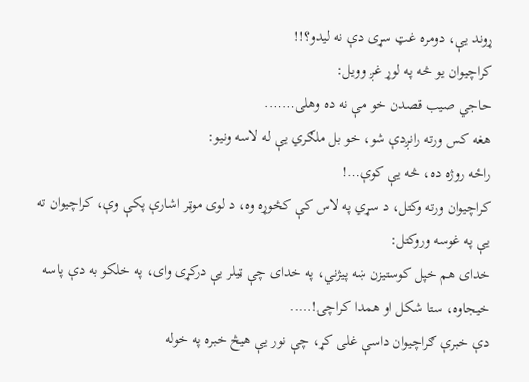ړوند یې، دومره غټ سړی دې نه لیدو؟!!
کراچیوان یو څه په لوړ غږ وويل:
حاجي صيب قصدن خو مې نه ده وهلی…….
هغه کس ورته رانږدې شو، خو بل ملګري یې له لاسه ونیو:
راځه روژه ده، څه یې کوې…!
کراچیوان ورته وکتل، د سړي په لاس کې کڅوړه وه، د لوی موټر اشارې پکې وې، کراچيوان ته یې په غوسه وروکتل:
خدای هم خپل کوستیزن ښه پیژني، په خدای چې ټیلر یې درکړی وای، په خلکو به دې پاسه خیجاوه، ستا شکل او همدا کراچۍ!…..
دې خبرې ګراچیوان داسې غلی کړ، چې نور یې هیڅ خبره په خوله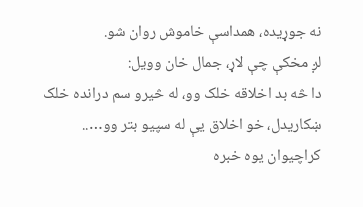نه جوړیده، همداسې خاموش روان شو.
لږ مخکې چې لاړ، جمال خان وويل:
دا څه بد اخلاقه خلک وو، له څيرو سم درانده خلک ښکاریدل، خو اخلاق یې له سپيو بتر وو…..
کراچیوان یوه خبره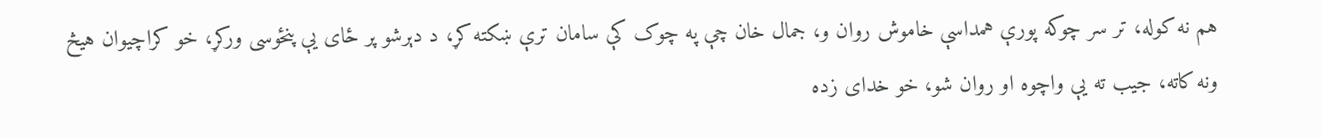هم نه کوله، تر سر چوکه پورې همداسې خاموش روان و، جمال خان چې په چوک کې سامان ترې ښکته کړ، د دېرشو پر ځای یې پنځوسی ورکړ، خو کراچیوان هيڅ ونه کاته، جيب ته یې واچوه او روان شو، خو خدای زده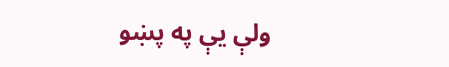ولې یې په پښو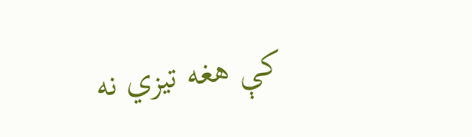کې هغه تیزي نه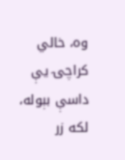وه، خالي کراچۍ یې داسې بېوله، لکه زر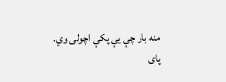منه بار چې یې پکې اچولی وي.
پای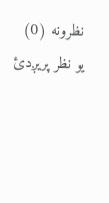نظرونه (0)
یو نظر پریږدئ